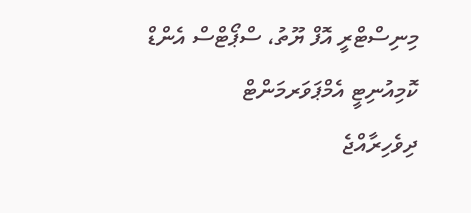މިނިސްޓްރީ އޮފް ޔޫތު، ސްޕޯޓްސް އެންޑް ކޮމިއުނިޓީ އެމްޕަވަރމަންޓް
ދިވެހިރާއްޖެ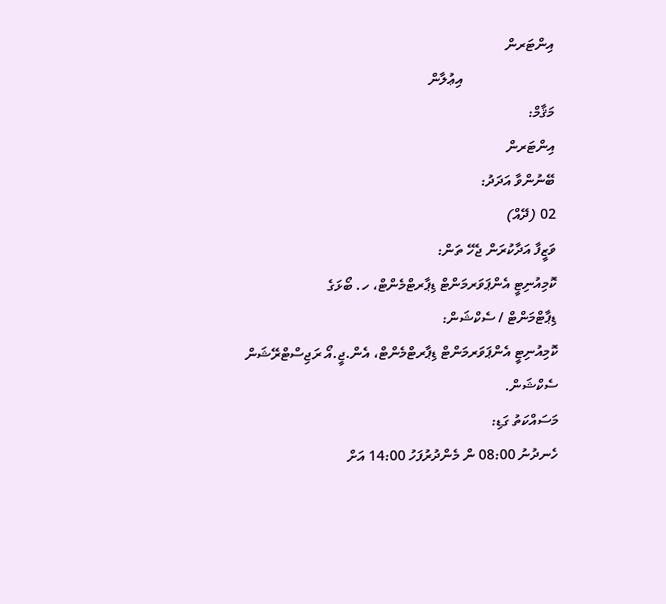އިންޓަރން
                         އިޢުލާން
މަޤާމް:
އިންޓަރން
ބޭނުންވާ އަދަދު:
02 (ދޭއް)
ވަޒީފާ އަދާކުރަން ޖެހޭ ތަން:
ކޮމިއުނިޓީ އެންޕަވަރމަންޓް ޑިޕާރޓްމެންޓް، ހ. ބޯޅަގެ
ޑިޕާޓްމަންޓް / ސެކްޝަން:
ކޮމިއުނިޓީ އެންޕަވަރމަންޓް ޑިޕާރޓްމެންޓް، އެން.ޖީ.އޯ ރަޖިސްޓްރޭޝަން ސެކްޝަން.
މަސައްކަތު ގަޑި:
ހެނދުނު 08:00 ން މެންދުރުފަހު 14:00 އަށް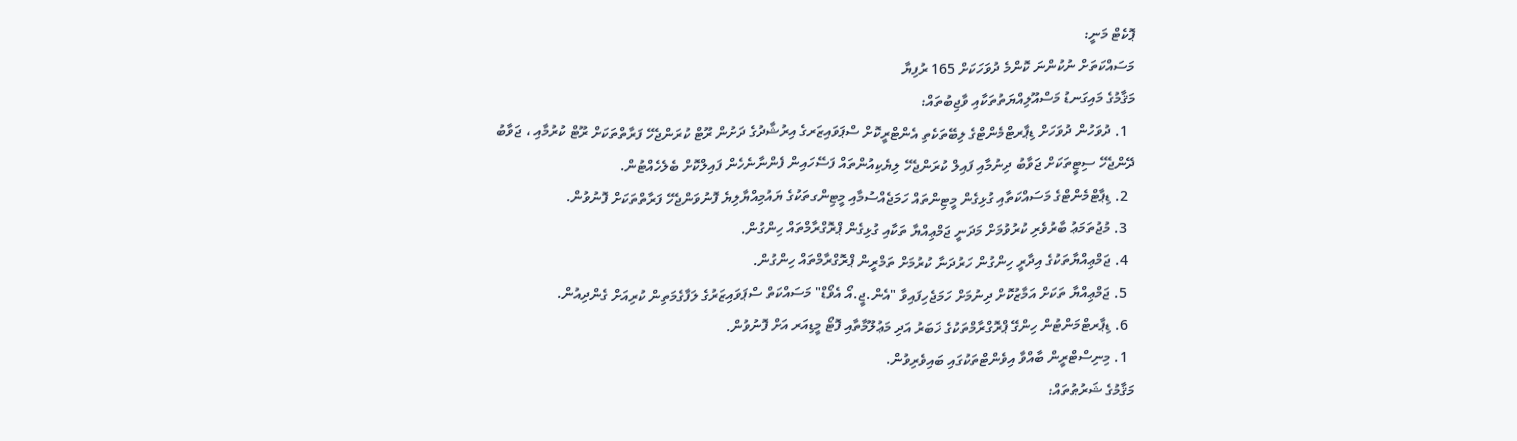ޕޮކެޓް މަނީ:
މަސައްކަތަށް ނުކުންނަ ކޮންމެ ދުވަހަކަށް 165 ރުފިޔާ
މަޤާމުގެ މައިގަނޑު މަސްއޫލިއްޔަތުތަކާއި ވާޖިބުތައް:
  1. ދުވަހުން ދުވަހަށް ޑިޕާރޓްމެންޓްގެ ލިބޭތަކެތި އެންޓްރީކޮށް ސްޕަވައިޒަރގެ އިރުޝާދުގެ ދަށުން ރޫޓް ކުރަންޖެހޭ ފަރާތްތަކަށް ރޫޓް ކުރުމާއި ، ޖަވާބު ދޭންޖެހޭ ސިޓީތަކަށް ޖަވާބު ދިނުމާއި ފައިލް ކުރަންޖެހޭ ލިޔެކިއުންތައް ފަސޭހައިން ފެންނާނެހެން ފައިލްކޮށް ބެލެހެއްޓުން.
  2. ޑިޕާޓްމެންޓްގެ މަސައްކަތާއި ގުޅިގެން މީޓިންތައް ހަމަޖެއްސުމާއި މީޓިންގތަކުގެ ޔައުމިއްޔާލިޔެ ފޮނުވަންޖެހޭ ފަރާތްތަކަށް ފޮނުވުން.
  3. މުޖުތަމަޢު ބާރުވެރި ކުރުވުމަށް މަދަނީ ޖަމްޢިއްޔާ ތަކާއި ގުޅިގެން ޕްރޮގްރާމްތައް ހިންގުން.
  4. ޖަމްޢިއްޔާތަކުގެ އިދާރީ ހިންގުން ހަރުދަނާ ކުރުމަށް ތަމްރީން ޕްރޮގްރާމްތައް ހިންގުން.
  5. ޖަމްޢިއްޔާ ތަކަށް އަމާޒުކޮށް ދިނުމަށް ހަމަޖެހިފައިވާ "އެން.ޖީ.އޯ އެވޯޑް" މަސައްކަތް ސްޕަވައިޒަރުގެ ލަފާގެމަތިން ކުރިއަށް ގެންދިއުން.
  6. ޑިޕާރޓްމަންޓުން ހިންގޭ ޕްރޮގްރާމްތަކުގެ ޚަބަރު އަދި މަޢުލޫމާތާއި ފޮޓޯ މީޑިއަރ އަށް ފޮނުވުން.
  1. މިނިސްޓްރީން ބާއްވާ އިވެންޓްތަކުގައި ބައިވެރިވުން.
މަޤާމުގެ ޝަރުޠުތައް: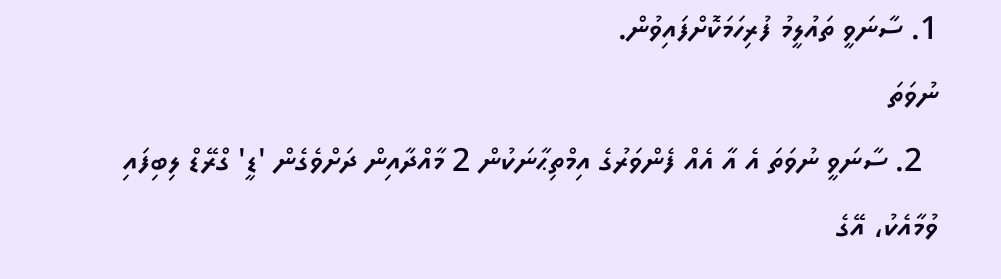1. ސާނަވީ ތައުލީމު ފުރިހަމަކޮށްފައިވުން.
ނުވަތަ
  2. ސާނަވީ ނުވަތަ އެ އާ އެއް ފެންވަރުގެ އިމްތިޙާނަކުން 2 މާއްދާއިން ދަށްވެގެން 'ޑީ' ގްރޭޑް ލިބިފައި ވުމާއެކު، އޭގެ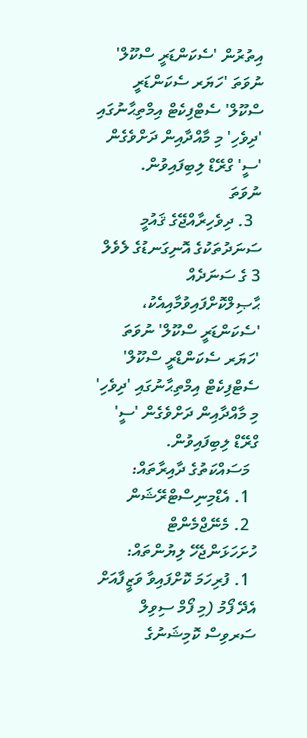އިތުރުން 'ސެކަންޑަރީ ސްކޫލް' ނުވަތަ 'ހަޔަރ ސެކަންޑަރީ ސްކޫލް' ސެޓްފިކެޓް އިމްތިޙާނުގައި 'ދިވެހި' މި މާއްދާއިން ދަށްވެގެން 'ސީ' ގްރޭޑް ލިބިފައިވުން.
ނުވަތަ
  3. ދިވެހިރާއްޖޭގެ ޤައުމީ ސަނަދުތަކުގެ އޮނިގަނޑުގެ ލެވެލް 3 ގެ ސަނަދެއް ޙާޞިލްކޮށްފައިވުމާއިއެކު، 'ސެކަންޑަރީ ސްކޫލް' ނުވަތަ 'ހަޔަރ ސެކަންޑްރީ ސްކޫލް' ސެޓްފިކެޓް އިމްތިޙާނުގައި 'ދިވެހި' މި މާއްދާއިން ދަށްވެގެން 'ސީ' ގްރޭޑް ލިބިފައިވުން.
  މަސައްކަތުގެ ދާއިރާތައް:
  1. އެޑްމިނިސްޓްރޭޝަން
  2. މެނޭޖްމެންޓް
ހުށަހަޅަންޖެހޭ ލިޔުންތައް:
  1. ފުރިހަމަ ކޮށްފައިވާ ވަޒީފާއަށް އެދޭ ފޯމު (މި ފޯމް ސިވިލް ސަރވިސް ކޮމިޝަނުގެ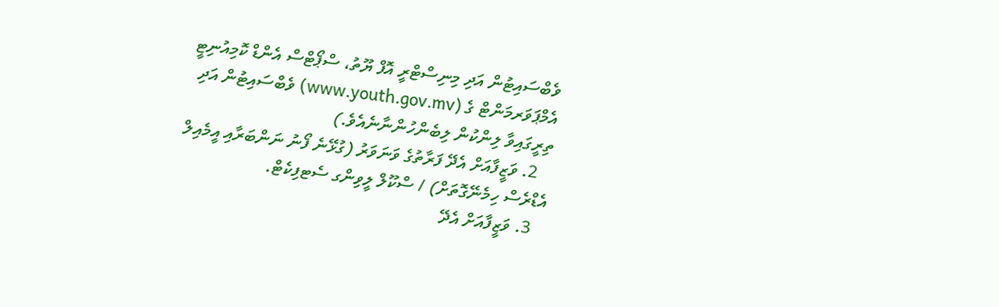ވެބްސައިޓުން އަދި މިނިސްޓްރީ އޮފް ޔޫތު، ސްޕޯޓްސް އެންޑް ކޮމިއުނިޓީ އެމްޕަވަރމަންޓް ގެ (www.youth.gov.mv) ވެބްސައިޓުން އަދި ތިރީގައިވާ ލިންކުން ލިބެންހުންނާނެއެވެ.)
   2. ވަޒީފާއަށް އެދޭ ފަރާތުގެ ވަނަވަރު (ގުޅޭނެ ފޯނު ނަންބަރާއި އީމެއިލް އެޑްރެސް ހިމެނޭގޮތަށް) / ސްކޫލް ލީވިންގ ސެޓފިކެޓް.
   3. ވަޒީފާއަށް އެދޭ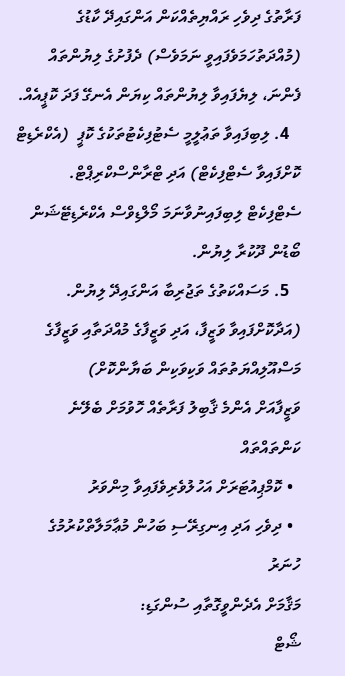ފަރާތުގެ ދިވެހި ރައްޔިތެއްކަން އަންގައިދޭ ކާޑުގެ  (މުއްދަތުހަމަވެފައިވީ ނަމަވެސް) ދެފުށުގެ ލިޔުންތައް ފެންނަ، ލިޔެފައިވާ ލިޔުންތައް ކިޔަން އެނގޭ ފަދަ ކޮޕީއެއް.
   4. ލިބިފައިވާ ތަޢުލީމީ ސެޓުފިކެޓުތަކުގެ ކޮޕީ  (އެކްރެޑިޓް ކޮށްފައިވާ ސެޓްފިކެޓް) އަދި ޓްރާންސްކްރިޕްޓް. ސެޓްފިކެޓް ލިބިފައިނުވާނަމަ މޯލްޑިވްސް އެކްރެޑިޓޭޝަން ބޯޑުން ދޫކުރާ ލިޔުން.
   5. މަސައްކަތުގެ ތަޖުރިބާ އަންގައިދޭ ލިޔުން. (އަދާކޮށްފައިވާ ވަޒީފާ، އަދި ވަޒީފާގެ މުއްދަތާއި ވަޒީފާގެ މަސްއޫލިއްޔަތުތައް ވަކިވަކިން ބަޔާންކޮށް)
ވަޒީފާއަށް އެންމެ ޤާބިލު ފަރާތެއް ހޮވުމަށް ބެލޭނެ ކަންތައްތައް
  • ކޮމްޕިއުޓަރަށް އަހުލުވެރިވެފައިވާ މިންވަރު
  • ދިވެހި އަދި އިނގިރޭސި ބަހުން މުޢާމަލާތްކުރުމުގެ ހުނަރު
މަޤާމަށް އެދެންވީގޮތާއި ސުންގަޑި:
ޝޯޓް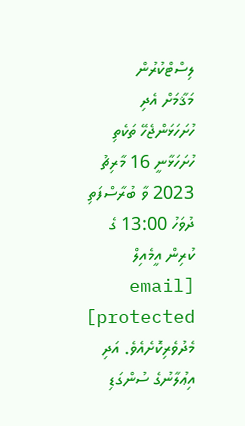ލިސްޓްކުރުން
މަޤާމަށް އެދި ހުށަހަޅަންޖެހޭ ތަކެތި ހުށަހަޅާނީ 16 މާރިޗު 2023 ވާ ބުރާސްފަތި ދުވަހު 13:00 ގެ ކުރިން އީމެއިލް [email protected] މެދުވެރިކޮށެއެވެ. އަދި އިޢުލާނުގެ ސުންގަޑި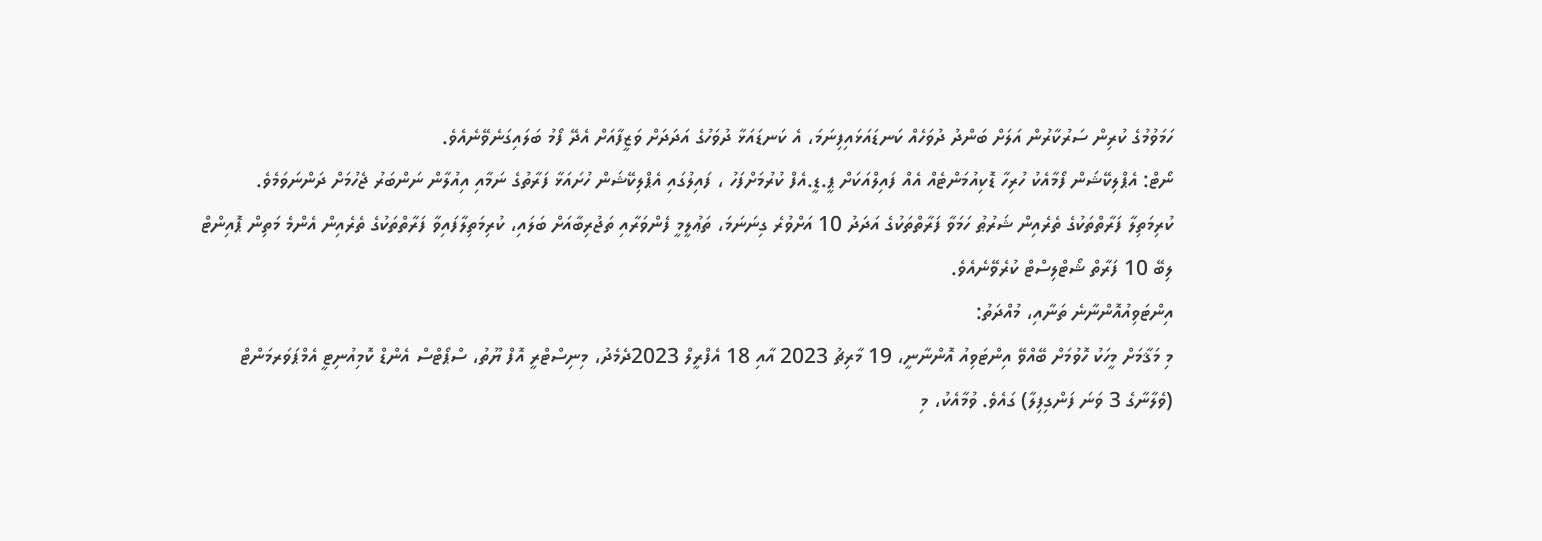ހަމަވުމުގެ ކުރިން ސަރުކާރުން އަލަށް ބަންދު ދުވަހެއް ކަނޑައަޅައިފިނަމަ، އެ ކަނޑައަޅާ ދުވަހުގެ އަދަދަށް ވަޒީފާއަށް އެދޭ ފޯމު ބަލައިގަނެވޭނެއެވެ.
ނޯޓް: އެޕްލިކޭޝަން ފޯމާއެކު ހުރިހާ ޑޮކިއުމަންޓެއް އެއް ފައިލްއަކަށް ޕީ.ޑީ.އެފް ކުރުމަށްފަހު ، ފައިލުގައި އެޕްލިކޭޝަން ހުށައަޅާ ފަރާތުގެ ނަމާއި އިއުލާން ނަންބަރު ޖެހުމަށް ދަންނަވަމެވެ.
ކުރިމަތިލާ ފަރާތްތަކުގެ ތެރެއިން ޝަރުޠު ހަމަވާ ފަރާތްތަކުގެ އަދަދު 10 އަށްވުރެ ގިނަނަމަ، ތަޢުލީމީ ފެންވަރާއި ތަޖުރިބާއަށް ބަލައި، ކުރިމަތިލާފައިވާ ފަރާތްތަކުގެ ތެރެއިން އެންމެ މަތިން ޕޮއިންޓް ލިބޭ 10 ފަރާތް ޝޯޓްލިސްޓް ކުރެވޭނެއެވެ.
އިންޓަވިއުއޮންނާނެ ތަނާއި، މުއްދަތު:
މި މަޤާމަށް މީހަކު ހޮވުމަށް ބޭއްވޭ އިންޓަވިއު އޮންނާނީ، 19 މާރިޗު 2023 އާއި 18 އެފްރީލް 2023ދެމެދު، މިނިސްޓްރީ އޮފް ޔޫތު، ސްޕޯޓްސް އެންޑް ކޮމިއުނިޓީ އެމްޕަވަރމަންޓް (ވެލާނާގެ 3 ވަނަ ފަންގިފިލާ) ގައެވެ. ވުމާއެކު، މި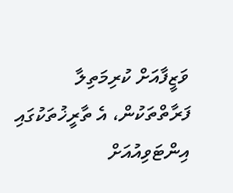ވަޒީފާއަށް ކުރިމަތިލާ ފަރާތްތަކުން، އެ ތާރީޚުތަކުގައި އިންޓަވިއުއަށް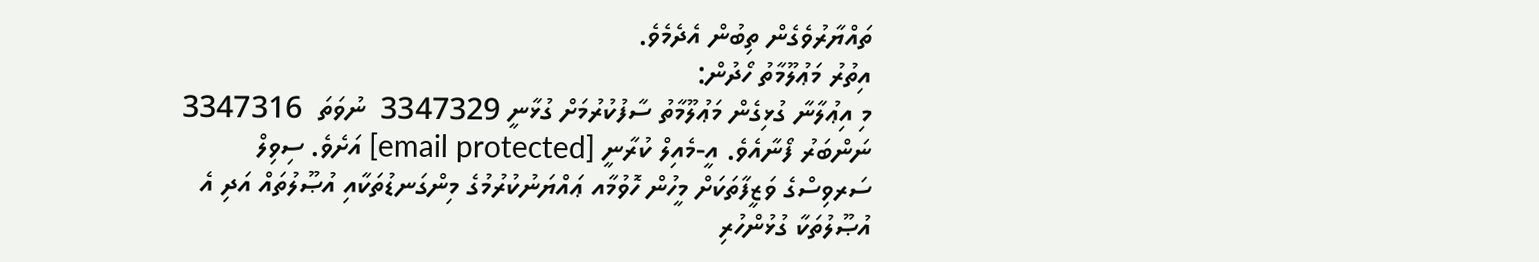ތައްޔާރުވެގެން ތިބުން އެދެމެވެ.
އިތުރު މަޢުލޫމާތު ހޯދުން:
މި އިޢުލާނާ ގުޅިގެން މަޢުލޫމާތު ސާފުކުރުމަށް ގުޅާނީ 3347329  ނުވަތަ  3347316 ނަންބަރު ފޯނާއެވެ. އީ-މެއިލް ކުރާނީ [email protected] އަށެވެ. ސިވިލް ސަރވިސްގެ ވަޒީފާތަކަށް މީހުން ހޮވުމާއ ޢައްޔަނުކުރުމުގެ މިންގަނޑުތަކާއި އުޞޫލުތައް އަދި އެ އުޞޫލުތަކާ ގުޅުންހުރި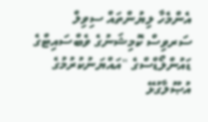އެންމެހާ ލިޔުންތައް ސިވިލް ސަރވިސް ކޮމިޝަނުގެ ވެބްސައިޓްގެ ޑައުންލޯޑްސްގެ "އައްޔަނުކުރުމުގެ އުޞޫލާގުޅޭ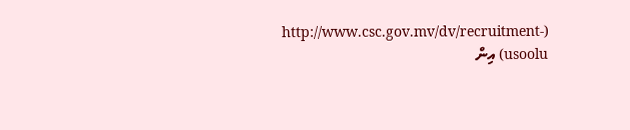(http://www.csc.gov.mv/dv/recruitment-usoolu) އިން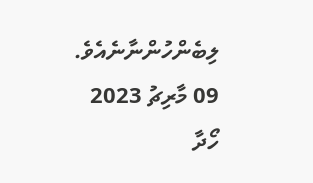ލިބެންހުންނާނެއެވެ.
09 މާރިޗު 2023
ހޯދާ